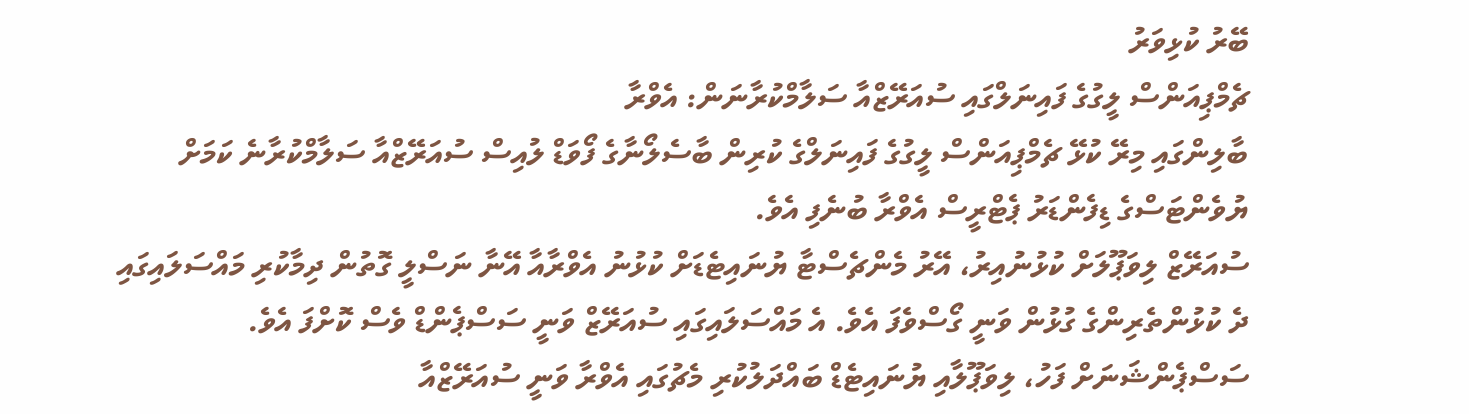ބޭރު ކުޅިވަރު
ޗެމްޕިއަންސް ލީގުގެ ފައިނަލްގައި ސުއަރޭޒްއާ ސަލާމްކުރާނަން: އެވްރާ
ބާލިންގައި މިރޭ ކުޅޭ ޗެމްޕިއަންސް ލީގުގެ ފައިނަލްގެ ކުރިން ބާސެލޯނާގެ ފޯވަޑް ލުއިސް ސުއަރޭޒްއާ ސަލާމްކުރާނެ ކަމަށް ޔުވެންޓަސްގެ ޑިފެންޑަރު ޕެޓްރީސް އެވްރާ ބުނެފި އެވެ.
ސުއަރޭޒް ލިވަޕޫލަށް ކުޅުނުއިރު، އޭރު މެންޗެސްޓާ ޔުނައިޓެޑަށް ކުޅުނު އެވްރާއާ އޭނާ ނަސްލީ ގޮތުން ދިމާކުރި މައްސަލައިގައި ދެ ކުޅުންތެރިންގެ ގުޅުން ވަނީ ގޯސްވެފަ އެވެ. އެ މައްސަލައިގައި ސުއަރޭޒް ވަނީ ސަސްޕެންޑް ވެސް ކޮށްފަ އެވެ. ސަސްޕެންޝަނަށް ފަހު، ލިވަޕޫލާއި ޔުނައިޓެޑް ބައްދަލުކުރި މެޗުގައި އެވްރާ ވަނީ ސުއަރޭޒްއާ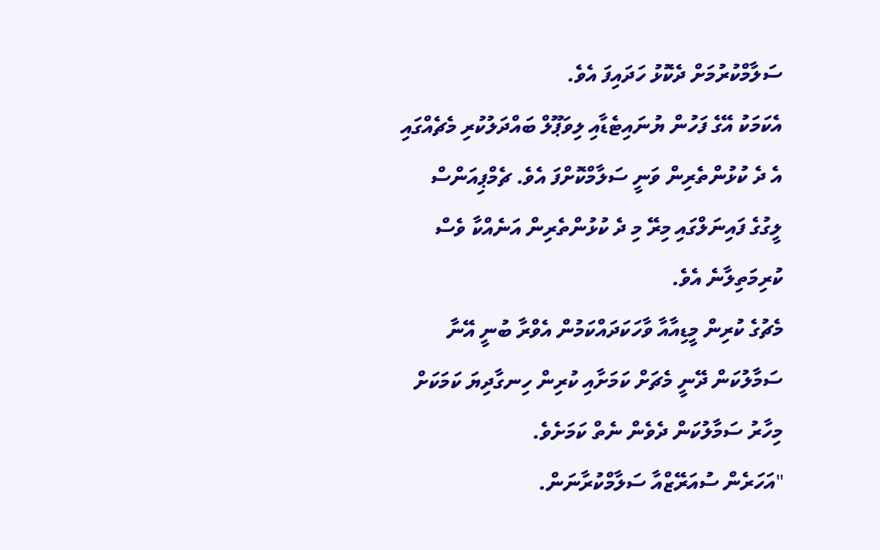ސަލާމްކުރުމަށް ދެކޮޅު ހަދައިފަ އެވެ.
އެކަމަކު އޭގެ ފަހުން ޔުނައިޓެޑާއި ލިވަޕޫލް ބައްދަލުކުރި މެޗެއްގައި އެ ދެ ކުޅުންތެރިން ވަނީ ސަލާމްކޮށްފަ އެވެ. ޗެމްޕިއަންސް ލީގުގެ ފައިނަލްގައި މިރޭ މި ދެ ކުޅުންތެރިން އަނެއްކާ ވެސް ކުރިމަތިލާނެ އެވެ.
މެޗުގެ ކުރިން މީޑިއާއާ ވާހަކަދައްކަމުން އެވްރާ ބުނީ އޭނާ ސަމާލުކަން ދޭނީ މެޗަށް ކަމަށާއި ކުރިން ހިނގާދިޔަ ކަމަކަށް މިހާރު ސަމާލުކަން ދެވެން ނެތް ކަމަށެވެ.
"އަހަރެން ސުއަރޭޒްއާ ސަލާމްކުރާނަން.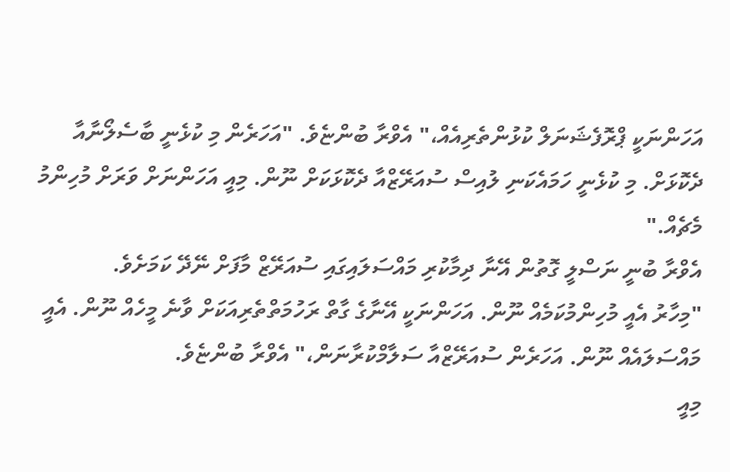އަހަންނަކީ ޕްރޮފެޝަނަލް ކުޅުންތެރިއެއް،" އެވްރާ ބުންޏެވެ. "އަހަރެން މި ކުޅެނީ ބާސެލޯނާއާ ދެކޮޅަށް. މި ކުޅެނީ ހަމައެކަނި ލުއިސް ސުއަރޭޒްއާ ދެކޮޅަކަށް ނޫން. މިއީ އަހަންނަށް ވަރަށް މުހިންމު މެޗެއް."
އެވްރާ ބުނީ ނަސްލީ ގޮތުން އޭނާ ދިމާކުރި މައްސަލައިގައި ސުއަރޭޒް މާފަށް ނޭދޭ ކަމަށެވެ.
"މިހާރު އެއީ މުހިންމުކަމެއް ނޫން. އަހަންނަކީ އޭނާގެ ގާތް ރަހުމަތްތެރިއަކަށް ވާނެ މީހެއް ނޫން. އެއީ މައްސަލައެއް ނޫން. އަހަރެން ސުއަރޭޒްއާ ސަލާމްކުރާނަން،" އެވްރާ ބުންޏެވެ.
މިއީ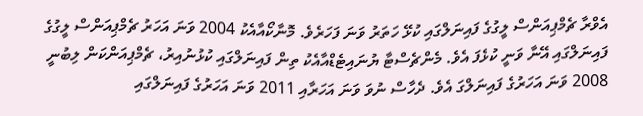އެވްރާ ޗެމްޕިއަންސް ލީގުގެ ފައިނަލްގައި ކުޅޭ ހަތަރު ވަނަ ފަހަރެވެ. މޮނާކޯއާއެކު 2004 ވަނަ އަހަރު ޗެމްޕިއަންސް ލީގުގެ ފައިނަލްގައި އޭނާ ވަނީ ކުޅެފަ އެވެ. މެންޗެސްޓާ ޔުނައިޓެޑްއާއެކު ތިން ފައިނަލްގައި ކުޅުނުއިރު، ޗެމްޕިއަންކަން ލިބުނީ 2008 ވަނަ އަހަރުގެ ފައިނަލްގަ އެވެ. ދެހާސް ނުވަ ވަނަ އަހަރާއި 2011 ވަނަ އަހަރުގެ ފައިނަލްގައި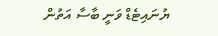ޔުނައިޓެޑް ވަނީ ބާސާ އަތުން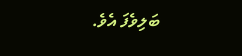ބަލިވެފަ އެވެ.